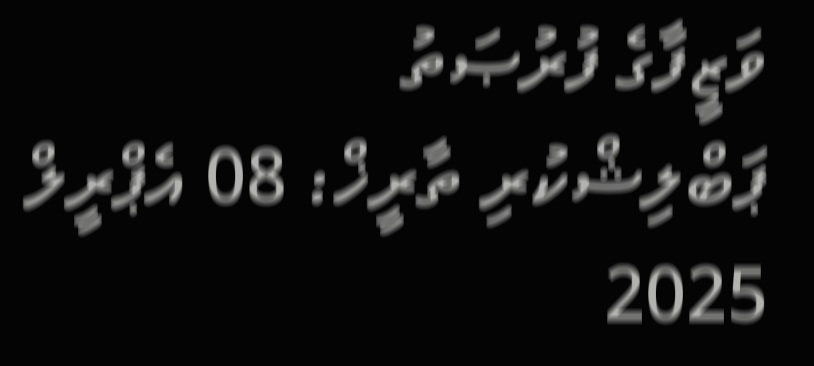ވަޒީފާގެ ފުރުޞަތު
ޕަބްލިޝްކުރި ތާރީޚް: 08 އެޕްރީލް 2025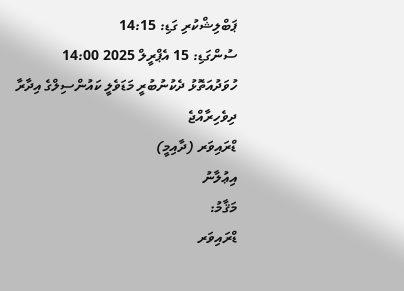ޕަބްލިޝްކުރި ގަޑި: 14:15
ސުންގަޑި: 15 އެޕްރީލް 2025 14:00
ހުވަދުއަތޮޅު ދެކުނުބުރީ މަޑަވެލީ ކައުންސިލްގެ އިދާރާ
ދިވެހިރާއްޖެ
ޑްރައިވަރ (ދާއިމީ)
އިޢުލާނު
މަޤާމު:
ޑްރައިވަރ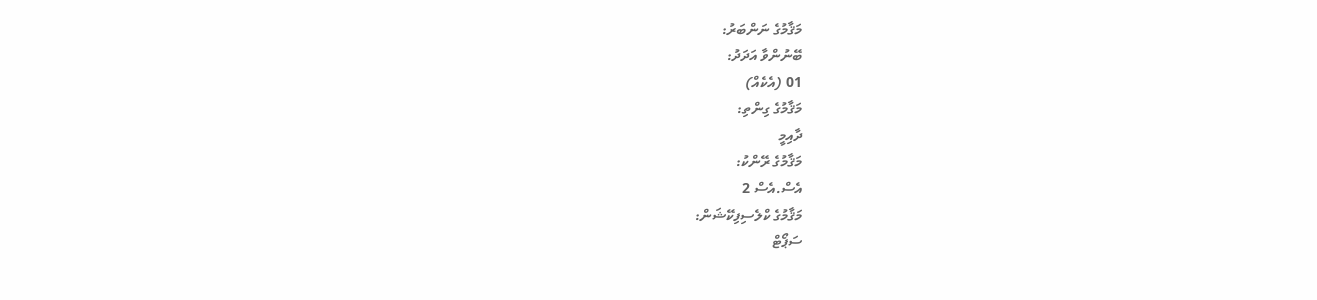މަޤާމުގެ ނަންބަރު:
ބޭނުންވާ އަދަދު:
01 (އެކެއް)
މަޤާމުގެ ގިންތި:
ދާއިމީ
މަޤާމުގެ ރޭންކު:
އެސް.އެސް 2
މަޤާމުގެ ކްލެސިފިކޭޝަން:
ސަޕޯޓް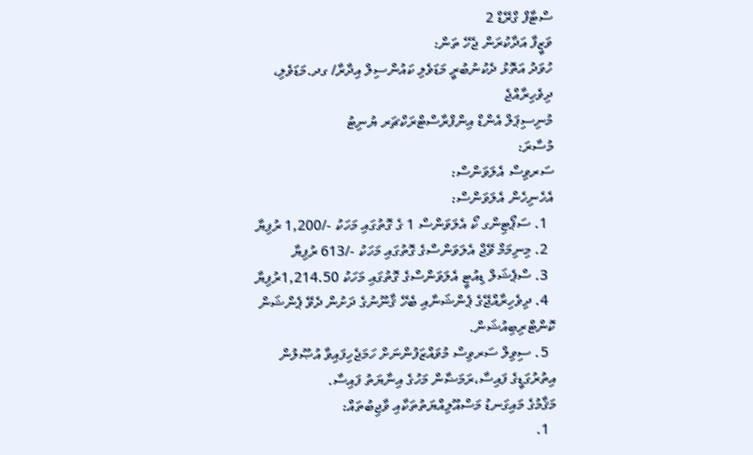ސްޓާފް ގްރޭޑް 2
ވަޒީފާ އަދާކުރަން ޖެހޭ ތަން:
ހުވަދު އަތޮޅު ދެކުނުބުރީ މަޑަވެލި ކައުންސިލް އިދާރާ/ ގދ.މަޑަވެލި، ދިވެހިރާއްޖެ
މުނިސިޕަލް އެންޑް އިންފްރާސްޓްރަކްޗަރ ޔުނިޓު
މުސާރަ:
ސަރވިސް އެލަވަންސް:
އެހެނިހެން އެލަވަންސް:
  1. ސަޕޯޓިންގ ކޯ އެލަވަންސް 1 ގެ ގޮތުގައި މަހަކު -/1,200 ރުފިޔާ
  2. މިނިމަމް ވޭޖް އެލަވަންސްގެ ގޮތުގައި މަހަކު -/613 ރުފިޔާ
  3. ސްޕެޝަލް ޑިއުޓީ އެލަވަންސްގެ ގޮތުގައި މަހަކު 1,214.50ރުފިޔާ
  4. ދިވެހިރާއްޖޭގެ ޕެންޝަނާއި ބެހޭ ޤާނޫނުގެ ދަށުން ދެވޭ ޕެންޝަން ކޮންޓްރިބިއުޝަން.
  5. ސިވިލް ސަރވިސް މުވައްޒަފުންނަށް ހަމަޖެހިފައިވާ އުޞޫލުން އިތުރުގަޑީގެ ފައިސާ،ރަމަޟާން މަހުގެ އިނާޔަތު ފައިސާ.
މަޤާމުގެ މައިގަނޑު މަސްއޫލިއްޔަތުތަކާއި ވާޖިބުތައް:
  1.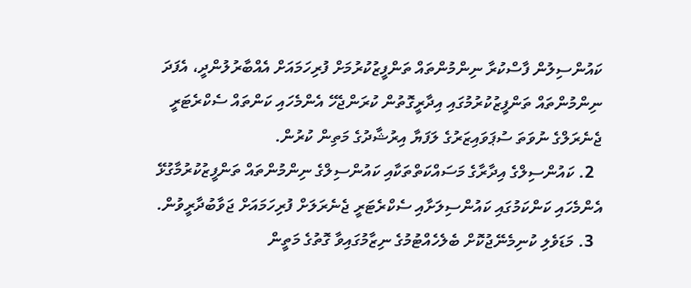ކައުންސިލުން ފާސްކުރާ ނިންމުންތައް ތަންފީޒުކުރުމަށް ފުރިހަމައަށް އެއްބާރުލުންދީ، އެފަދަ ނިންމުންތައް ތަންފީޒުކުރުމުގައި އިދާރީގޮތުން ކުރަންޖެހޭ އެންމެހައި ކަންތައް ސެކްރެޓަރީ ޖެނެރަލްގެ ނުވަތަ ސުޕަވައިޒަރުގެ ލަފަޔާ އިރުޝާދުގެ މަތިން ކުރުން.
  2. ކައުންސިލްގެ އިދާރާގެ މަސައްކަތްތަކާއި ކައުންސިލްގެ ނިންމުންތައް ތަންފީޒުކުރުމާގުޅޭ އެންމެހައި ކަންކަމުގައި ކައުންސިލަށާއި ސެކްރެޓަރީ ޖެނެރަލަށް ފުރިހަމައަށް ޖަވާބުދާރީވުން.
  3. މަޑަވެލި ކުނިމެނޭޖުކޮށް ބެލެހެއްޓުމުގެ ނިޒާމުގައިވާ ގޮތުގެ މަތީން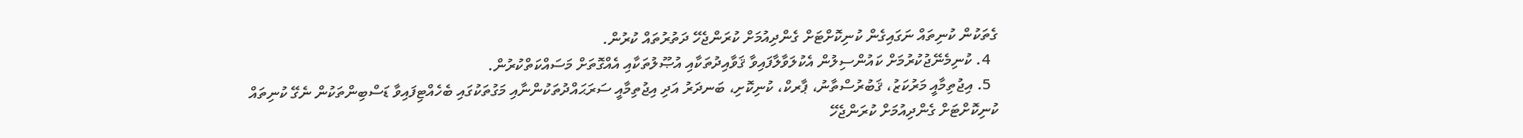ގެތަކުން ކުނިތައް ނަގައިގެން ކުނިކޮށްޓަށް ގެންދިއުމަށް ކުރަންޖެހޭ ދަތުރުތައް ކުރުން.
  4. ކުނިމެނޭޖުކުރުމަށް ކައުންސިލުން އެކުލަވާލާފައިވާ ޤަވާއިދުތަކާއި އުޞޫލުތަކާއި އެއްގޮތަށް މަސައްކަތްކުރުން.
  5. އިޖުތިމާއީ މަރުކަޒު، ޤަބުރުސްތާނު، ޕާރކް، ކުނިކޮށި، ބަނދަރު އަދި އިޖުތިމާއީ ސަރަޙައްދުތަކުންނާއި މަގުތަކުގައި ބެހެއްޓިފައިވާ ޑަސްބިންތަކުން ނެގޭ ކުނިތައް ކުނިކޮށްޓަށް ގެންދިއުމަށް ކުރަންޖެހޭ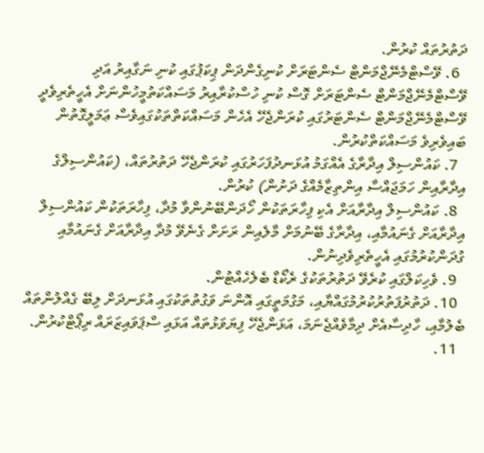ދަތުރުތައް ކުރުން.
  6. ވޭސްޓްމެނޭޖްމަންޓް ސެންޓަރަށް ކުނިގެންދަން ޕިކަޕުގައި ކުނި ނަގާއިރު އަދި ވޭސްޓްމެނޭޖްމަންޓް ސެންޓަރަށް ގޮސް ކުނި ހުސްކުރާއިރު މަސައްކަތުމީހުންނަށް އެހީތެރިވެދީ ވޭސްޓްމެނޭޖްމަންޓް ސެންޓަރުގައި ކުރަންޖެހޭ އެހެން މަސައްކަތްތަކުގައިވެސް ޢަމަލީގޮތުން ބައިވެރިވެ މަސައްކަތްކުރުން.
  7. ކައުންސިލް އިދާރާގެ އެއްގަމު އުޅަނދުފަހަރުގައި ކުރަންޖެހޭ ދަތުރުތައް، (ކައުންސިލްގެ އިދާރާއިން ހަމަޖައްސާ އިންތިޒާމެއްގެ ދަށުން) ކުރުން.
  8. ކައުންސިލް އިދާރާއަށް އެކި ފިހާރަތަކުން ހޯދަންބޭނުންވާ މުދާ، ފިހާރަތަކުން ކައުންސިލް އިދާރާއަށް ގެނައުމާއި، އިދާރާގެ ބޭނުމަށް މާލެއިން ރަށަށް ގެނެވޭ މުދާ އިދާރާއަށް ގެނައުމާއި ގުދަންކުރުމުގައި އެހީތެރިވެދިނުން.
  9. ވެހިކަލްގައި ކުރެވޭ ދަތުރުތަކުގެ ރެކޯޑް ބެލެހެއްޓުން.
  10. ދަތުރުފަތުރުކުރުމުގައްޔާއި، މަގުމަތީގައި އޮންނަ ވަގުތުތަކުގައި އުޅަނދަށް ލިބޭ ގެއްލުންތައް ބެލުމާއި، ހާދިސާއެށް ދިމާވެއްޖެނަމަ، އަޅަންޖެހޭ ފިޔަވަޅުތައް އަޅައި ސްޕަވައިޒަރައް ރިޕޯޓްކުރުން.
  11.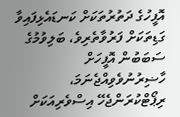އޮފީހުގެ ދަތުރުތަކަށް ކަނޑައެޅިފައިވާ ގަޑިތަކަށް ފަރުވާތެރިވެ، ބަލިވުމުގެ ސަބަބުން އޮފީހަށް ހާޟިރުނުވެވިއްޖެނަމަ، ރިޕޯޓްކުރަންޖެހޭ އިސްވެރިއަކަށް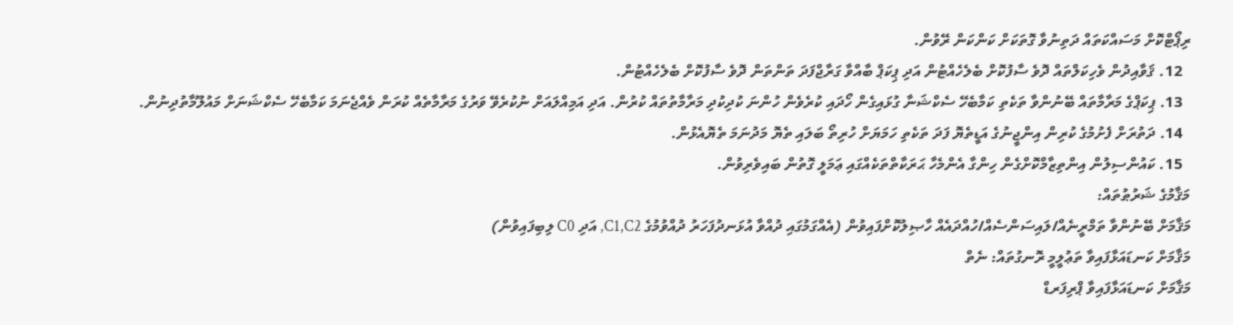ރިޕޯޓްކޮށް މަސައްކަތައް ދަތިނުވާ ގޮތަކަށް ކަންކަން ރޭވުން.
  12. ޤަވާއިދުން ވެހިކަލްތައް ދޮވެ ސާފުކޮށް ބެލެހެއްޓުން އަދި ޕިކަޕް ބާއްވާ ގަރާޖްފަދަ ތަންތަން ދޮވެ ސާފުކޮށް ބެލެހެއްޓުން.
  13. ޕިކަޕްގެ މަރާމާތައް ބޭނުންވާ ތަކެތި ކަމާބެހޭ ސެކްޝަނާ ގުޅައިގެން ހޯދައި ކުރެވެން ހުންނަ ކުދިކުދި މަރާމާތުތައް ކުރުން. އަދި އަމިއްލައަށް ނުކުރެވޭ ވަރުގެ މަރާމާތެއް ކުރަން ވެއްޖެނަމަ ކަމާބެހޭ ސެކްޝަނަށް މައުލޫމާތުދިނުން.
  14. ދަތުރަށް ފެށުމުގެ ކުރިން އިންޖީނުގެ އަޑީތެޔޮ ފަދަ ތަކެތި ހަމަޔަށް ހުރިތޯ ބަލައި ތެޔޮ މަދުނަމަ ތެޔޮއެޅުން.
  15. ކައުންސިލުން އިންތިޒާމްކޮށްގެން ހިންގާ އެންމެހާ ޙަރަކާތްތަކެއްގައި ޢަމަލީ ގޮތުން ބައިވެރިވުން.
މަޤާމުގެ ޝަރުޠުތައް:
މަޤާމަށް ބޭނުންވާ ތަމްރީނެއް/ލައިސަންސެއް/ހުއްދައެއް ހާޞިލުކޮށްފައިވުން (އެއްގަމުގައި ދުއްވާ އުޅަނދުފަހަރު ދުއްވުމުގެ C1,C2, އަދި C0 ލިބިފައިވުން)
މަޤާމަށް ކަނޑައަޅާފައިވާ ތަޢުލީމީ ރޮނގުތައް: ނެތް
މަޤާމަށް ކަނޑައަޅާފައިވާ ޕްރިފަރޑް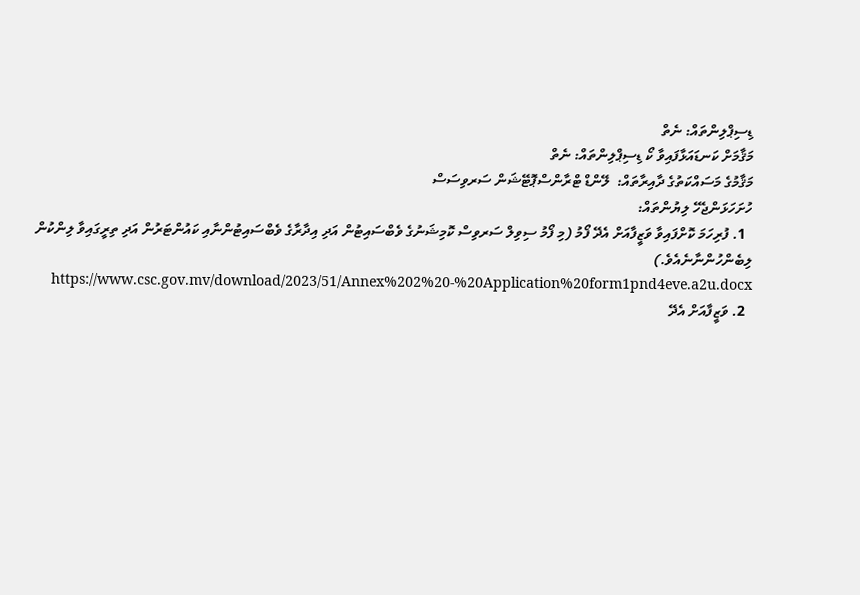ޑިސިޕްލިންތައް: ނެތް
މަޤާމަށް ކަނޑައަޅާފައިވާ ކޯ ޑިސިޕްލިންތައް: ނެތް
މަޤާމުގެ މަސައްކަތުގެ ދާއިރާތައް:  ލޭންޑް ޓްރާންސްޕޮޓޭޝަން ސަރވިސަސް
ހުށަހަޅަންޖެހޭ ލިޔުންތައް:
  1. ފުރިހަމަ ކޮށްފައިވާ ވަޒީފާއަށް އެދޭ ފޯމު (މި ފޯމު ސިވިލް ސަރވިސް ކޮމިޝަނުގެ ވެބްސައިޓުން އަދި އިދާރާގެ ވެބްސައިޓުންނާއި ކައުންޓަރުން އަދި ތިރީގައިވާ ލިންކުން ލިބެންހުންނާނެއެވެ.)  https://www.csc.gov.mv/download/2023/51/Annex%202%20-%20Application%20form1pnd4eve.a2u.docx
  2. ވަޒީފާއަށް އެދޭ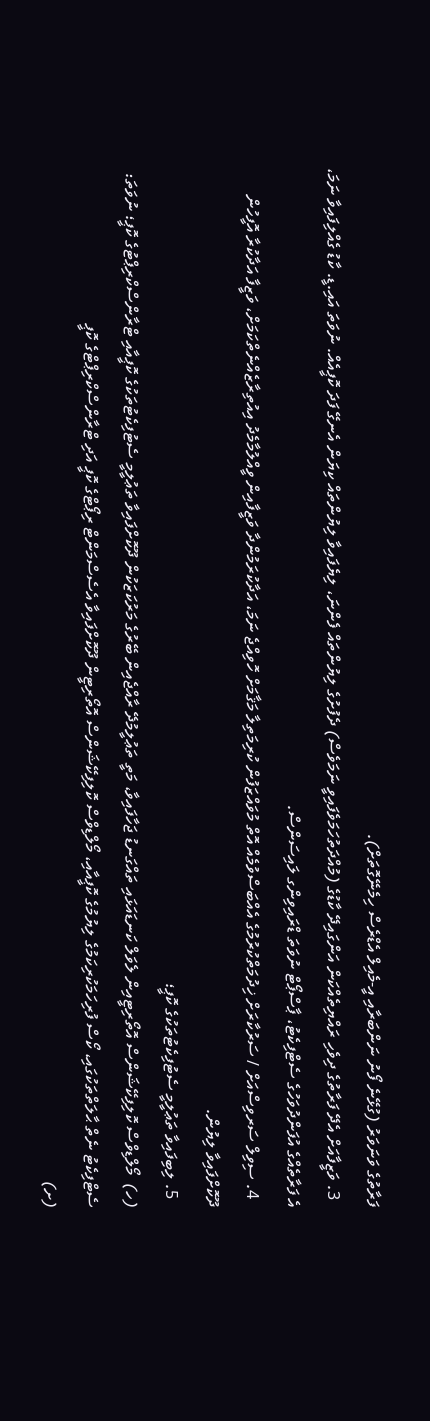ފަރާތުގެ ވަނަވަރު (ގުޅޭނެ ފޯނު ނަންބަރާއި އީ-މެއިލް އެޑްރެސް ހިމެނޭގޮތަށް).
  3. ވަޒީފާއަށް އެދޭ ފަރާތުގެ ދިވެހި ރައްޔިތެއްކަން އަންގައިދޭ ކާޑުގެ (މުއްދަތުހަމަވެފައިވީ ނަމަވެސް) ދެފުށުގެ ލިޔުންތައް ފެންނަ، ލިޔެފައިވާ ލިޔުންތައް ކިޔަން އެނގޭ ފަދަ ކޮޕީއެއް. ނުވަތަ އައި.ޑީ. ކާޑު ގެއްލިފައިވާ ނަމަ، އެ ފަރާތެއްގެ އުފަންދުވަހުގެ ސެޓްފިކެޓު، ޕާސްޕޯޓް ނުވަތަ ޑްރައިވިންގ ލައިސަންސް.
  4. ސިވިލް ސަރވިސްއަށް / ސަރުކާރަށް ޚިދުމަތްކުރުމުގެ އެއްބަސްވުމެއް އޮތް މުވައްޒަފުން ކުރިމަތިލާ މަޤާމަށް ހޮވިއްޖެ ނަމަ، އަދާކުރަމުންދާ ވަޒީފާއިން ވީއްލުމާމެދު އިއުތިރާޒެއްނެތްކަމަށް، ވަޒީފާ އަދާކުރާ އޮފީހުން ދޫކޮށްފައިވާ ލިޔުން.
  5. ލިބިފައިވާ ތަޢުލީމީ ސެޓުފިކެޓުތަކުގެ ކޮޕީ؛
(ހ)  މޯލްޑިވްސް ކޮލިފިކޭޝަންސް އޮތޯރިޓީއިން ލެވަލް ކަނޑައަޅައި ތައްގަނޑު ޖަހާފައިވާ، މަތީ ތަޢުލީމުދޭ ރާއްޖެއިން ބޭރުގެ މަރުކަޒަކުން ދޫކޮށްފައިވާ ތަޢުލީމީ ސެޓުފިކެޓުތަކުގެ ކޮޕީއާއި ޓްރާންސްކްރިޕްޓުގެ ކޮޕީ؛ ނުވަތަ: ސެޓްފިކެޓު ނެތް ޙާލަތްތަކުގައި، ކޯސް ފުރިހަމަކުރިކަމުގެ ލިޔުމުގެ ކޮޕީއާއި، މޯލްޑިވްސް ކޮލިފިކޭޝަންސް އޮތޯރިޓީން ދޫކޮށްފައިވާ އެސެސްމަންޓް ރިޕޯޓްގެ ކޮޕީ އަދި ޓްރާންސްކްރިޕްޓްގެ ކޮޕީ
(ށ)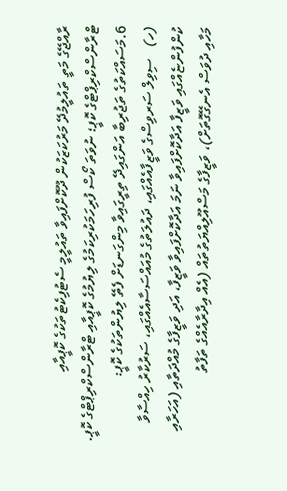ރާއްޖޭގެ މަތީ ތައުލީމުދޭ މަރުކަޒަކުން ދޫކޮށްފައިވާ ތައުލީމީ ސެޓުފިކެޓުތަކުގެ ކޮޕީއާއި ޓްރާންސްކްރިޕްޓްގެ ކޮޕީ؛ ނުވަތަ ކޯސް ފުރިހަމަކުރިކަމުގެ ލިޔުމުގެ ކޮޕީއާއި ޓްރާންސްކްރިޕްޓްގެ ކޮޕީ.
6.މަސައްކަތުގެ ތަޖުރިބާ އަންގައިދޭ ތިރީގައިވާ މިންގަނޑަށް ފެތޭ ލިޔުންތަކުގެ ކޮޕީ:
(ހ)   ސިވިލް ސަރވިސްގެ ވަޒީފާއެއްގައި، ދައުލަތުގެ މުއައްސަސާއެއްގައި، ސަރުކާރު ހިއްސާވާ ކުންފުންޏެއްގައި ވަޒީފާ އަދާކޮށްފައިވާ ނަމަ އަދާކޮށްފައިވާ ވަޒީފާ، އަދި ވަޒީފާގެ މުއްދަތާއި (އަހަރާއި މަހާއި ދުވަސް އެނގޭގޮތަށް)، ވަޒީފާގެ މަސްއޫލިއްޔަތުތައް (އެއް އިދާރާއެއްގެ ތަފާތު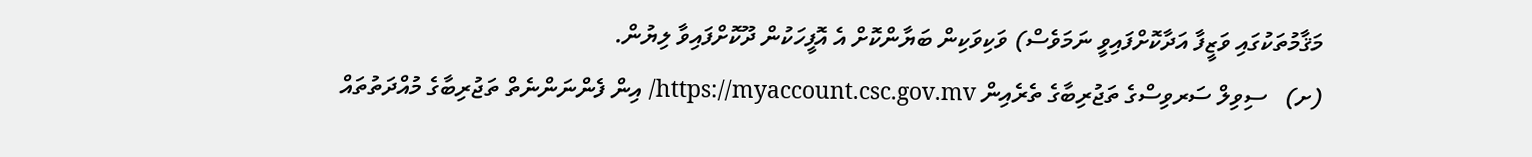މަޤާމުތަކުގައި ވަޒީފާ އަދާކޮށްފައިވީ ނަމަވެސް) ވަކިވަކިން ބަޔާންކޮށް އެ އޮފީހަކުން ދޫކޮށްފައިވާ ލިޔުން.
(ށ)   ސިވިލް ސަރވިސްގެ ތަޖުރިބާގެ ތެރެއިން https://myaccount.csc.gov.mv/ އިން ފެންނަންނެތް ތަޖުރިބާގެ މުއްދަތުތައް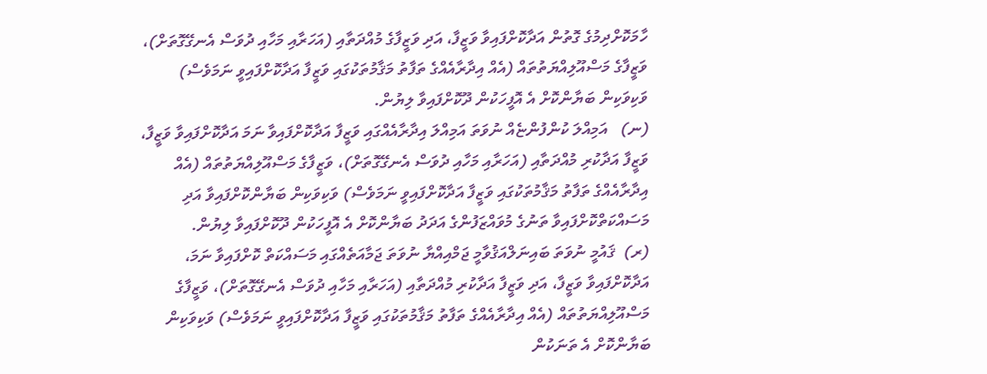ހާމަކޮށްދިމުގެ ގޮތުން އަދާކޮށްފައިވާ ވަޒީފާ، އަދި ވަޒީފާގެ މުއްދަތާއި (އަހަރާއި މަހާއި ދުވަސް އެނގޭގޮތަށް)، ވަޒީފާގެ މަސްއޫލިއްޔަތުތައް (އެއް އިދާރާއެއްގެ ތަފާތު މަޤާމުތަކުގައި ވަޒީފާ އަދާކޮށްފައިވީ ނަމަވެސް) ވަކިވަކިން ބަޔާންކޮށް އެ އޮފީހަކުން ދޫކޮށްފައިވާ ލިޔުން.
(ނ)   އަމިއްލަ ކުންފުންޏެއް ނުވަތަ އަމިއްލަ އިދާރާއެއްގައި ވަޒީފާ އަދާކޮށްފައިވާ ނަމަ އަދާކޮށްފައިވާ ވަޒީފާ، ވަޒީފާ އަދާކުރި މުއްދަތާއި (އަހަރާއި މަހާއި ދުވަސް އެނގޭގޮތަށް)، ވަޒީފާގެ މަސްއޫލިއްޔަތުތައް (އެއް އިދާރާއެއްގެ ތަފާތު މަޤާމުތަކުގައި ވަޒީފާ އަދާކޮށްފައިވީ ނަމަވެސް) ވަކިވަކިން ބަޔާންކޮށްފައިވާ އަދި މަސައްކަތްކޮށްފައިވާ ތަނުގެ މުވައްޒަފުންގެ އަދަދު ބަޔާންކޮށް އެ އޮފީހަކުން ދޫކޮށްފައިވާ ލިޔުން.
(ރ)  ޤައުމީ ނުވަތަ ބައިނަލްއަޤުވާމީ ޖަމްއިއްޔާ ނުވަތަ ޖަމާއަތެއްގައި މަސައްކަތް ކޮށްފައިވާ ނަމަ، އަދާކޮށްފައިވާ ވަޒީފާ، އަދި ވަޒީފާ އަދާކުރި މުއްދަތާއި (އަހަރާއި މަހާއި ދުވަސް އެނގޭގޮތަށް)، ވަޒީފާގެ މަސްއޫލިއްޔަތުތައް (އެއް އިދާރާއެއްގެ ތަފާތު މަޤާމުތަކުގައި ވަޒީފާ އަދާކޮށްފައިވީ ނަމަވެސް) ވަކިވަކިން ބަޔާންކޮށް އެ ތަނަކުން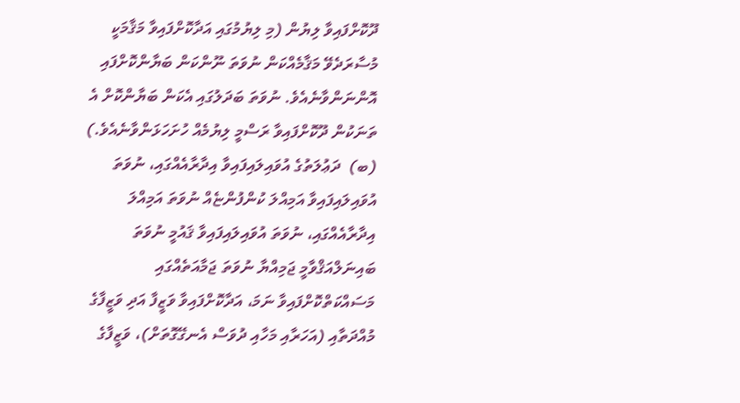ދޫކޮށްފައިވާ ލިޔުން (މި ލިޔުމުގައި އަދާކޮށްފައިވާ މަޤާމަކީ މުސާރަދެވޭ މަޤާމެއްކަން ނުވަތަ ނޫންކަން ބަޔާންކޮށްފައި އޮންނަންވާނެއެވެ. ނުވަތަ ބަދަލުގައި އެކަން ބަޔާންކޮށް އެ ތަނަކުން ދޫކޮށްފައިވާ ރަސްމީ ލިޔުމެއް ހުށަހަޅަންވާނެއެވެ.)
(ބ)  ދަޢުލަތުގެ އުވައިލައިފައިވާ އިދާރާއެއްގައި، ނުވަތަ އުވައިލައިފައިވާ އަމިއްލަ ކުންފުންޏެއް ނުވަތަ އަމިއްލަ އިދާރާއެއްގައި، ނުވަތަ އުވައިލައިފައިވާ ޤައުމީ ނުވަތަ ބައިނަލްއަޤްވާމީ ޖަމިއްޔާ ނުވަތަ ޖަމާއަތެއްގައި މަސައްކަތްކޮށްފައިވާ ނަމަ، އަދާކޮށްފައިވާ ވަޒީފާ އަދި ވަޒީފާގެ މުއްދަތާއި (އަހަރާއި މަހާއި ދުވަސް އެނގޭގޮތަށް)، ވަޒީފާގެ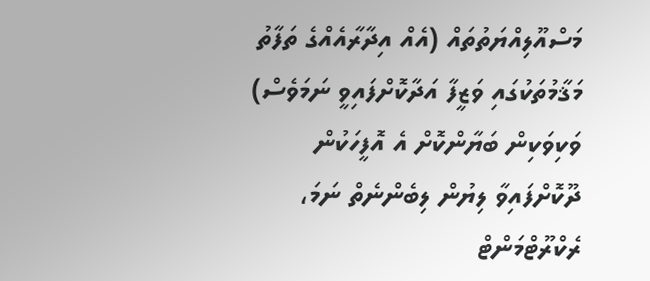މަސްއޫލިއްޔަތުތައް (އެއް އިދާރާއެއްގެ ތަފާތު މަޤާމުތަކުގައި ވަޒީފާ އަދާކޮށްފައިވީ ނަމަވެސް) ވަކިވަކިން ބަޔާންކޮށް އެ އޮފީހަކުން ދޫކޮށްފައިވާ ލިޔުން ލިބެންނެތް ނަމަ، ރެކްރޫޓްމަންޓް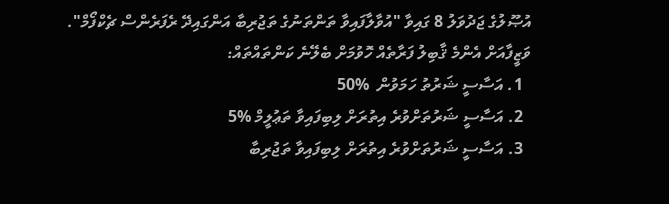އުޞޫލުގެ ޖަދުވަލު 8 ގައިވާ "އުވާލާފައިވާ ތަންތަނުގެ ތަޖުރިބާ އަންގައިދޭ ރެފަރެންސް ޗެކްފޯމް".
ވަޒީފާއަށް އެންމެ ޤާބިލު ފަރާތެއް ހޮވުމަށް ބެލޭނެ ކަންތައްތައް:
  1. އަސާސީ ޝަރުތު ހަމަވުން  %50
  2. އަސާސީ ޝަރުތަށްވުރެ އިތުރަށް ލިބިފައިވާ ތަޢުލީމް %5
  3. އަސާސީ ޝަރުތަށްވުރެ އިތުރަށް ލިބިފައިވާ ތަޖުރިބާ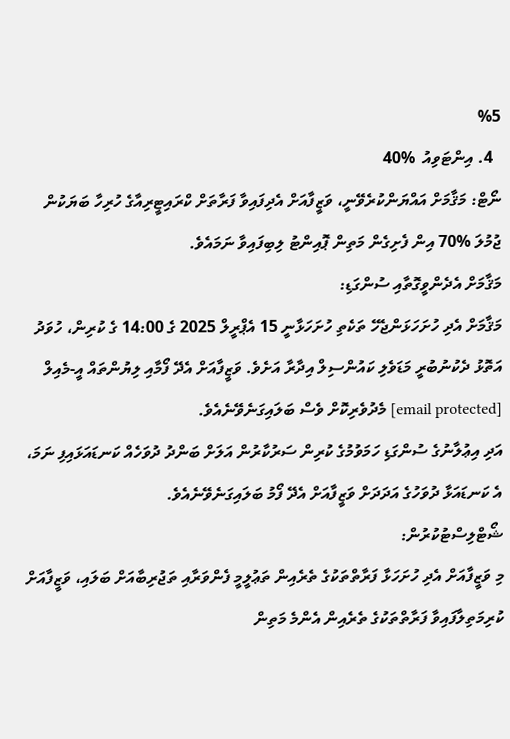%5
  4. އިންޓަވިއު  %40
ނޯޓް: މަޤާމަށް އައްޔަންކުރެވޭނީ، ވަޒީފާއަށް އެދިފައިވާ ފަރާތަށް ކްރައިޓީރިއާގެ ހުރިހާ ބަޔަކުން ޖުމުލަ %70 އިން ފެށިގެން މަތިން ޕޮއިންޓު ލިބިފައިވާ ނަމައެވެ.
މަޤާމަށް އެދެންވީގޮތާއި ސުންގަޑި:
މަޤާމަށް އެދި ހުށަހަޅަންޖެހޭ ތަކެތި ހުށަހަޅާނީ 15 އެޕްރީލް 2025 ގެ 14:00 ގެ ކުރިން، ހުވަދު އަތޮޅު ދެކުނުބުރީ މަޑަވެލި ކައުންސިލް އިދާރާ އަށެވެ. ވަޒީފާއަށް އެދޭ ފޯމާއި ލިޔުންތައް އީ-މެއިލް [email protected] މެދުވެރިކޮށް ވެސް ބަލައިގަނެވޭނެއެވެ.
އަދި އިޢުލާނުގެ ސުންގަޑި ހަމަވުމުގެ ކުރިން ސަރުކާރުން އަލަށް ބަންދު ދުވަހެއް ކަނޑައަޅައިފި ނަމަ، އެ ކަނޑައަޅާ ދުވަހުގެ އަދަދަށް ވަޒީފާއަށް އެދޭ ފޯމު ބަލައިގަނެވޭނެއެވެ.
ޝޯޓްލިސްޓުކުރުން:
މި ވަޒީފާއަށް އެދި ހުށަހަޅާ ފަރާތްތަކުގެ ތެރެއިން ތަޢުލީމީ ފެންވަރާއި ތަޖުރިބާއަށް ބަލައި، ވަޒީފާއަށް ކުރިމަތިލާފައިވާ ފަރާތްތަކުގެ ތެރެއިން އެންމެ މަތިން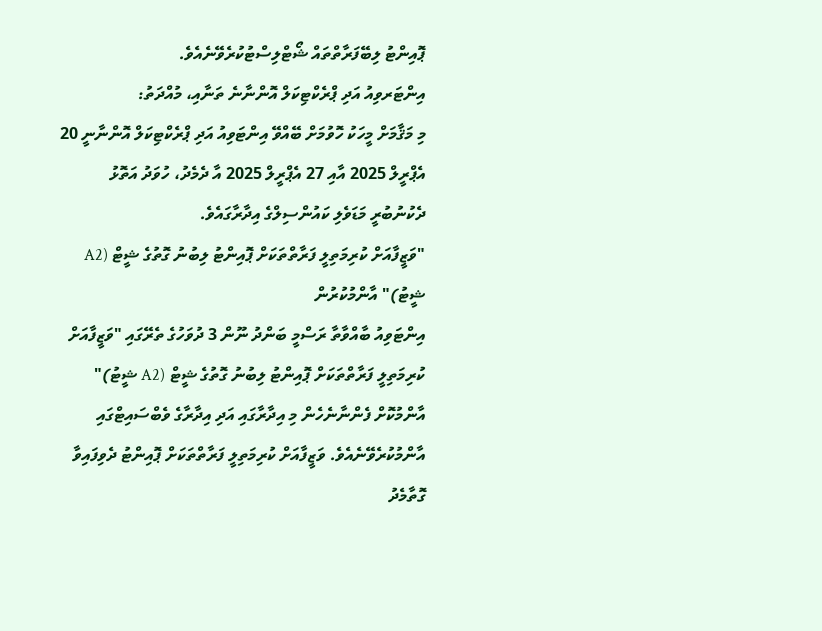ޕޮއިންޓު ލިބޭފަރާތްތައް ޝޯޓްލިސްޓުކުރެވޭނެއެވެ.
އިންޓަރވިއު އަދި ޕްރެކްޓިކަލް އޮންނާނެ ތަނާއި، މުއްދަތު:
މި މަޤާމަށް މީހަކު ހޮވުމަށް ބޭއްވޭ އިންޓަވިއު އަދި ޕްރެކްޓިކަލް އޮންނާނީ 20 އެޕްރީލް 2025 އާއި 27 އެޕްރީލް 2025 އާ ދެމެދު، ހުވަދު އަތޮޅު ދެކުނުބުރީ މަޑަވެލި ކައުންސިލްގެ އިދާރާގައެވެ.
"ވަޒީފާއަށް ކުރިމަތިލީ ފަރާތްތަކަށް ޕޮއިންޓު ލިބުނު ގޮތުގެ ޝީޓް (A2 ޝީޓު)" އާންމުކުރުން
އިންޓަވިއު ބާއްވާތާ ރަސްމީ ބަންދު ނޫން 3 ދުވަހުގެ ތެރޭގައި "ވަޒީފާއަށް ކުރިމަތިލީ ފަރާތްތަކަށް ޕޮއިންޓު ލިބުނު ގޮތުގެ ޝީޓް (A2 ޝީޓު)" އާންމުކޮށް ފެންނާނެހެން މި އިދާރާގައި އަދި އިދާރާގެ ވެބްސައިޓްގައި އާންމުކުރެވޭނެއެވެ. ވަޒީފާއަށް ކުރިމަތިލީ ފަރާތްތަކަށް ޕޮއިންޓު ދެވިފައިވާ ގޮތާމެދު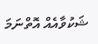ޝަކުވާއެއް އޮތްނަމަ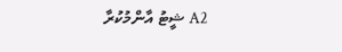A2 ޝީޓު އާންމުކުރާ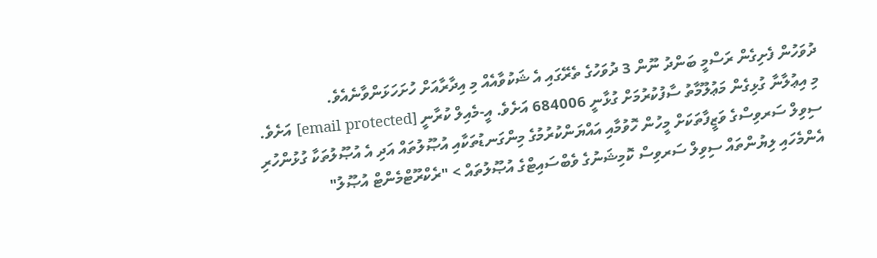ދުވަހުން ފެށިގެން ރަސްމީ ބަންދު ނޫން 3 ދުވަހުގެ ތެރޭގައި އެ ޝަކުވާއެއް މި އިދާރާއަށް ހުށަހަޅަންވާނެއެވެ.
މި އިޢުލާނާ ގުޅިގެން މަޢުލޫމާތު ސާފުކުރުމަށް ގުޅާނީ 684006 އަށެވެ. އީ-މެއިލް ކުރާނީ [email protected] އަށެވެ.
ސިވިލް ސަރވިސްގެ ވަޒީފާތަކަށް މީހުން ހޮވުމާއި އައްޔަންކުރުމުގެ މިންގަނޑުތަކާއި އުޞޫލުތައް އަދި އެ އުޞޫލުތަކާ ގުޅުންހުރި އެންމެހައި ލިޔުންތައް ސިވިލް ސަރވިސް ކޮމިޝަނުގެ ވެބްސައިޓްގެ އުޞޫލުތައް > "ރެކްރޫޓްމެންޓް އުޞޫލު"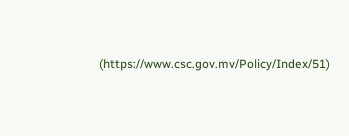(https://www.csc.gov.mv/Policy/Index/51)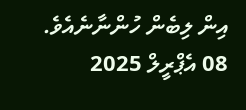އިން ލިބެން ހުންނާނެއެވެ.
08 އެޕްރީލް 2025